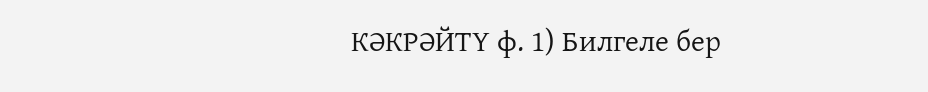КӘКРӘЙТҮ ф. 1) Билгеле бер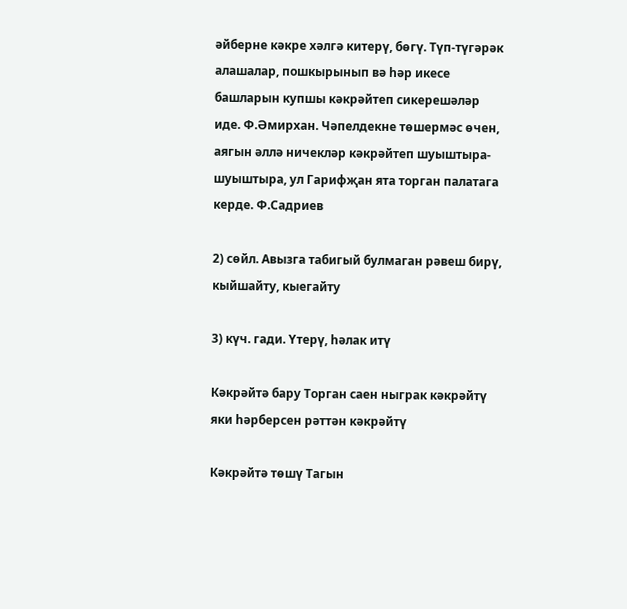әйберне кәкре хәлгә китерү, бөгү. Түп-түгәрәк алашалар, пошкырынып вә һәр икесе башларын купшы кәкрәйтеп сикерешәләр иде. Ф.Әмирхан. Чәпелдекне төшермәс өчен, аягын әллә ничекләр кәкрәйтеп шуыштыра-шуыштыра, ул Гарифҗан ята торган палатага керде. Ф.Садриев

2) сөйл. Авызга табигый булмаган рәвеш бирү, кыйшайту, кыегайту

3) күч. гади. Үтерү, һәлак итү

Кәкрәйтә бару Торган саен ныграк кәкрәйтү яки һәрберсен рәттән кәкрәйтү

Кәкрәйтә төшү Тагын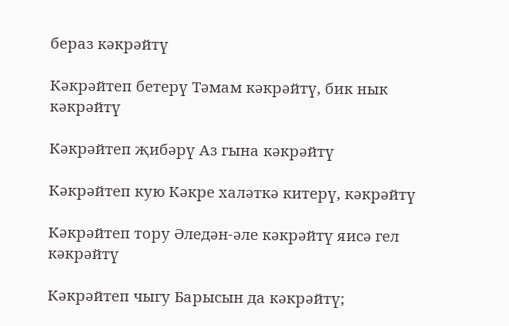бераз кәкрәйтү

Кәкрәйтеп бетерү Тәмам кәкрәйтү, бик нык кәкрәйтү

Кәкрәйтеп җибәрү Аз гына кәкрәйтү

Кәкрәйтеп кую Кәкре халәткә китерү, кәкрәйтү

Кәкрәйтеп тору Әледән-әле кәкрәйтү яисә гел кәкрәйтү

Кәкрәйтеп чыгу Барысын да кәкрәйтү;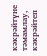кәкрәйтүне тәмамлау, кәкрәйтеп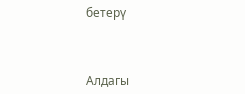бетерү



Алдагы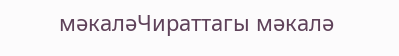мәкаләЧираттагы мәкалә